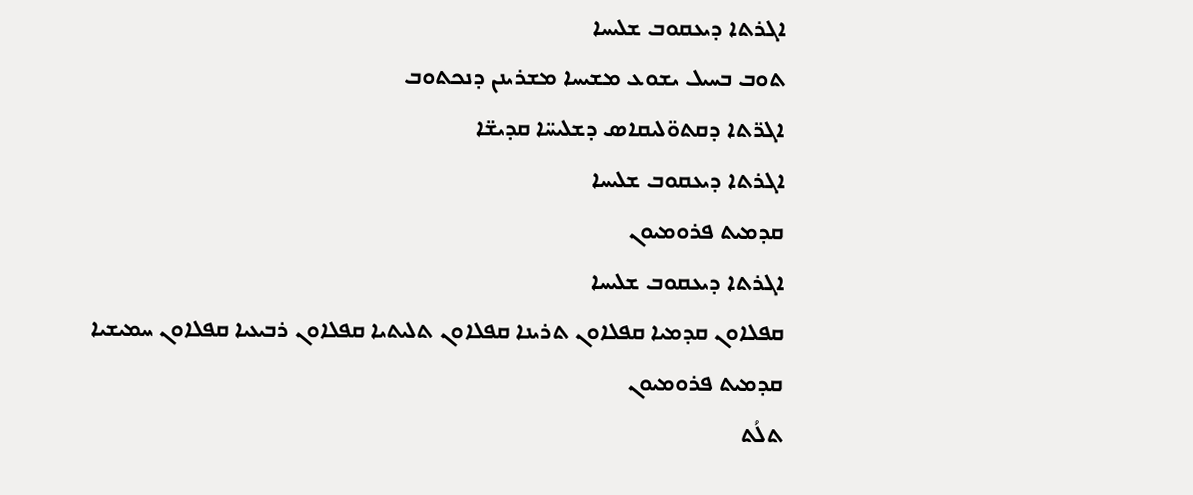ܐܓܪܬܐ ܕܝܥܩܘܒ ܫܠܝܚܐ
ܬܘܒ ܒܚܝܠ ܝܫܘܥ ܡܫܝܚܐ ܡܫܪܝܢܢ ܕܢܟܬܘܒ
ܐܓܪ̈ܬܐ ܕܩܬܘ̈ܠܝܩܐܣ ܕܫܠܝܚ̈ܐ ܩܕܝܫ̈ܐ
ܐܓܪܬܐ ܕܝܥܩܘܒ ܫܠܝܚܐ
ܩܕܡܝܬ ܦܪܘܡܝܘܢ
ܐܓܪܬܐ ܕܝܥܩܘܒ ܫܠܝܚܐ
ܩܦܠܐܘܢ ܩܕܡܝܐ ܩܦܠܐܘܢ ܬܪܝܢܐ ܩܦܠܐܘܢ ܬܠܝܬܝܐ ܩܦܠܐܘܢ ܪܒܝܥܝܐ ܩܦܠܐܘܢ ܚܡܝܫܝܐ
ܩܕܡܝܬ ܦܪܘܡܝܘܢ
ܬܠܳܬ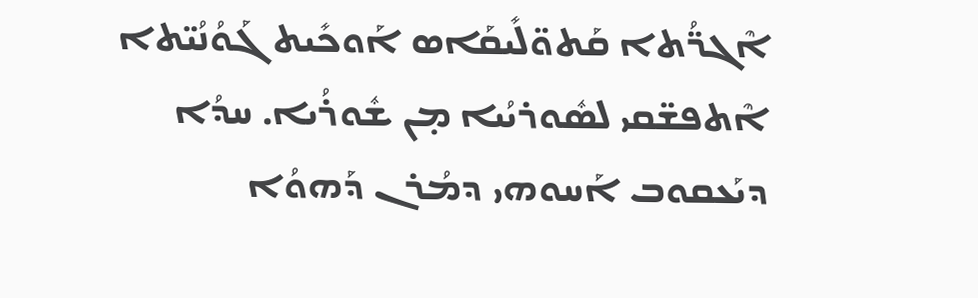ܐܶܓܪ̈ܳܬܐ ܩܰܬܘ̈ܠܺܝܩܰܐܣ ܐܰܘܟܺܝܬ ܓܰܘܳܢܳܝ̈ܬܐ ܐܶܬܦܫ̈ܩܝ ܠܣܽܘܪܝܳܝܐ ܡ̣ܢ ܫܽܘܪܳܝܐ. ܚܕܳܐ ܕܝܰܥܩܘܒ ܐܰܚܘܗܝ ܕܡܳܪܢ ܕܰܗܘܳܐ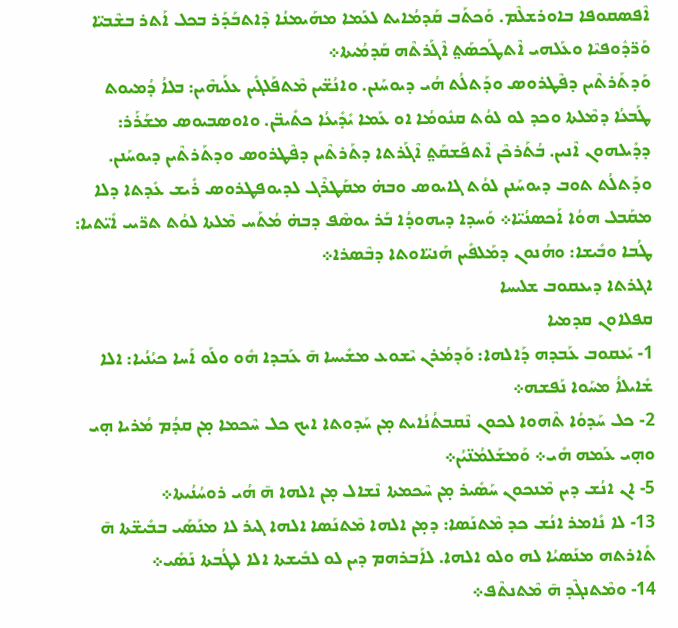ܐܶܦܣܩܘܦܐ ܒܐܘܪܫܠܶܡ. ܘܰܟܬܰܒ ܩܰܕܡܳܐܝܬ ܠܥܰܡܐ ܡܗܰܝܡܢܳܐ ܕܶܐܬܒܰܕܰܪ ܒܟܠ ܐܰܬܪ ܒܫܶܒܝ̈ܐ ܘܰܪ̈ܕܽܘܦܝܶܐ ܘܥܰܠܗܝ ܐܶܬܛܰܟܣܰܬ݀ ܐܶܓܰܪܬܶܗ ܩܰܕܡܳܝܬܐ܀
ܘܰܕܬܰܪܬܶܝܢ ܕܦܶܛܪܘܣ ܘܕܰܬܠܳܬ ܗܳܝ ܕܝܘܚܰܢܢ. ܘܐܢܳܫ̈ܝܢ ܡܶܬܦܰܠܓܺܝܢ ܥܠܰܝܗܶܝܢ: ܒܠܐܳ ܕܳܡܝܘܬ ܛܰܒܥܳܐ ܕܡܶܠܬܐ ܘܟܕ ܠܘ ܠܘܳܬ ܩܢܽܘܡܳܐ ܐܘ ܥܰܡܐ ܝܺܕܺܝܥܳܐ ܟܬܺܝܒ̈ܢ. ܘܐܘܣܒܝܘܣ ܡܫܰܪܰܪ: ܕܕܺܝܠܗܘܢ ܐܶܢܝܢ. ܒܳܬܰܪܟܶܢ ܐܶܬܦܰܫܩܰܬ݀ ܐܶܓܰܪܬܐ ܕܬܰܪܬܶܝܢ ܕܦܶܛܪܘܣ ܘܕܬܰܪܬܶܝܢ ܕܝܘܚܰܢܢ. ܘܕܰܬܠܳܬ ܬܘܒ ܕܝܘܚܰܢܢ ܠܘܳܬ ܓܐܝܘܣ ܘܒܗ̇ ܡܩܰܛܪܶܓ ܠܕܝܘܦܛܪܘܣ ܪܺܝܫ ܥܺܕܬܐ ܕܠܐ ܡܩܰܒܠ ܗܘܳܐ ܐܰܟܣܢܳܝ̈ܐ܀ ܘܰܚܕܐ ܕܝܗܘܕܳܐ ܒܰܪ ܝܘܣܶܦ ܕܒܗ̇ ܡܳܬܰܚ ܡܶܠܬܐ ܠܘܳܬ ܬܪ̈ܝܝ ܐܺܝ̈ܬܝܐ: ܛܳܒܐ ܘܒܺܝܫܐ: ܘܗܳܢܘܢ ܕܡܰܠܦܺܝܢ ܗܰܢܝ̈ܐܘܬܐ ܕܒܶܣܪܐ܀
ܐܓܪܬܐ ܕܝܥܩܘܒ ܫܠܝܚܐ
ܩܦܠܐܘܢ ܩܕܡܝܐ
1- ܝܰܥܩܘܒ ܥܰܒܕܗ ܕܰܐܠܗܐ: ܘܰܕܡܳܪܢ ܝܶܫܘܥ ܡܫܺܝܚܐ ܗ̄ ܥܰܒܕܐ ܗܽܘ ܘܠܰܘ ܐܰܚܐ ܟܝܳܢܳܝܐ: ܐܠܐ ܫܺܐܝܠܐܳ ܡܚܰܘܐ ܢܰܦܫܗ܀
2- ܟܠ ܚܰܕܘܳܐ ܬܶܗܘܐ ܠܟܘܢ ܢܶܩܒܬܳܢܳܐܝܬ ܡ̣ܢ ܚܰܕܘܬܐ ܐܝܟ ܟܠ ܚܶܟܡܐ ܡ̣ܢ ܩܕܳܡ ܡܳܪܝܐ ܗ̣ܝ ܘܗ̣ܝ ܥܰܡܗ ܗܺܝ܀ ܘܰܡܫܰܠܡܳܢ̈ܝܳܢ܀
5- ܐܢ ܐܢܳܫ ܕܝܢ ܡܶܢܟܘܢ ܚܰܣܺܝܪ ܡ̣ܢ ܚܶܟܡܬܐ ܢܶܫܐܠ ܡ̣ܢ ܐܠܗܐ ܗ̄ ܗܳܝ ܪܘܚܳܢܳܝܬܐ܀
13- ܠܐ ܢܺܐܡܪ ܐܢܳܫ ܟܕ ܡܶܬܢܰܣܐ: ܕܡ̣ܢ ܐܠܗܐ ܡܶܬܢܰܣܐ ܐܠܗܐ ܓܝܪ ܠܐ ܡܢܰܣܰܝ ܒܒܺܝܫ̈ܬܐ ܗ̄ ܬܺܐܪܬܗ ܡܢܰܣܝܳܐ ܠܗ ܘܠܘ ܐܠܗܐ. ܠܐܰܒܪܗܡ ܕܝܢ ܠܘ ܠܒܺܝܫܬܐ ܐܠܐ ܠܛܳܒܬܐ ܢܰܣܺܝ܀
14- ܘܡܶܬܢܓܶܕ ܗ̄ ܡܶܬܢܬܶܦ܀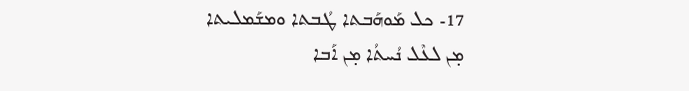17- ܟܠ ܡܰܘܗܰܒܬܐ ܛܳܒܬܐ ܘܡܫܰܡܠܝܬܐ ܡ̣ܢ ܠܥܶܠ ܢܳܚܬܳܐ ܡ̣ܢ ܐܰܒܐ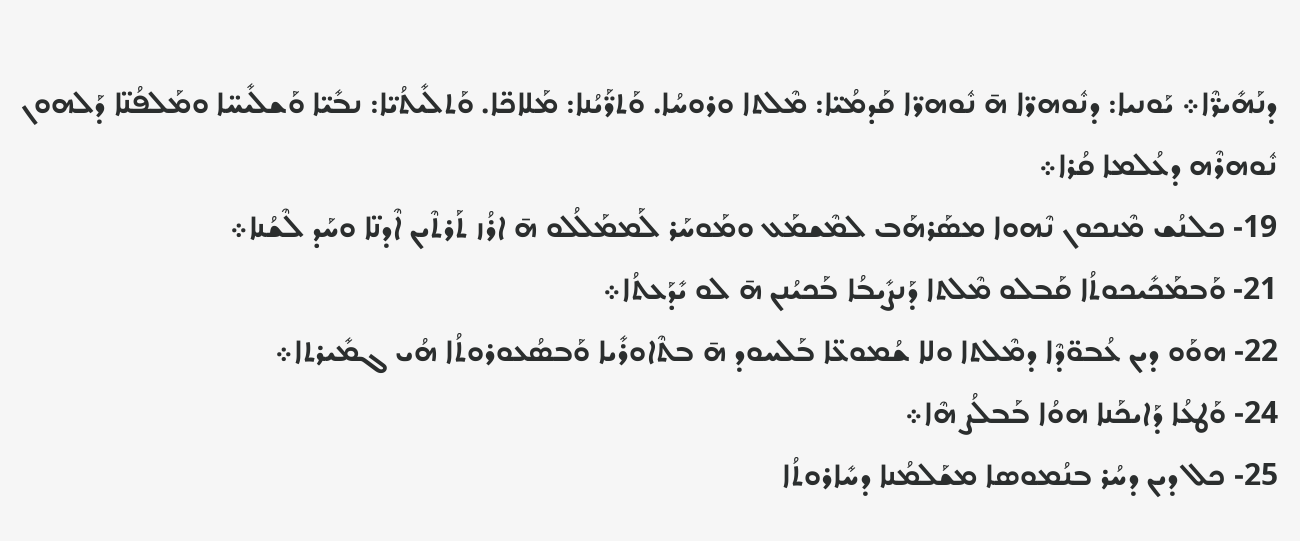ܕܢܰܗܺܝܪ̈ܶܐ܀ ܝܰܘܢܝܐ: ܕܢܽܘܗܪ̈ܐ ܗ̄ ܢܽܘܗܪ̈ܐ ܩܰܕܡܳܝ̈ܐ: ܡܶܠܬܐ ܘܪܘܚܳܐ. ܘܰܬܪ̈ܰܝܳܢܐ: ܡܰܠܐܟ̈ܐ. ܘܰܬܠܺܝܬܳܝ̈ܐ: ܢܒܺܝ̈ܐ ܘܰܫܠܺܝܚ̈ܐ ܘܡܰܠܦܳܢ̈ܐ ܕܰܠܗܘܢ ܢܽܘܗܪܶܗ ܕܥܳܠܡܐ ܩܳܪܐ܀
19- ܟܠܢܳܫ ܡܶܢܟܘܢ ܢܶܗܘܐ ܡܣܰܪܗܰܒ ܠܡܶܫܡܰܥ ܘܡܰܘܚܰܪ ܠܰܡܡܰܠܳܠܘ ܗ̄ ܐܪܳܙ ܬܰܪܬܶܝܢ ܐܶܕܢ̈ܐ ܘܚܰܕ ܠܶܫܳܢܐ܀
21- ܘܰܒܡܰܟܺܝܟܘܬܳܐ ܩܰܒܠܘ ܡܶܠܬܐ ܕܰܢܨܺܝܒܳܐ ܒܰܟܝܳܢܢ ܗ̄ ܠܘ ܝܺܕܰܥܬܳܐ܀
22- ܗܘܰܘ ܕܝܢ ܥܳܒܘ̈ܕܶܐ ܕܡܶܠܬܐ ܘܠܐ ܫܳܡܘܥ̈ܐ ܒܰܠܚܘܕ ܗ̄ ܒܬܶܐܘܪܺܝܐ ܘܰܒܣܳܥܘܪܘܬܳܐ ܗܳܝ ܓܡܺܝܪܬܐ܀
24- ܘܰܛܥܳܐ ܕܰܐܝܟܰܢܐ ܗܘܳܐ ܒܰܒܠܳܨ ܗܶܐ܀
25- ܟܠ ܕܝܢ ܕܚܳܪ ܒܢܳܡܘܣܐ ܡܫܰܠܡܳܢܐ ܕܚܺܐܪܘܬܳܐ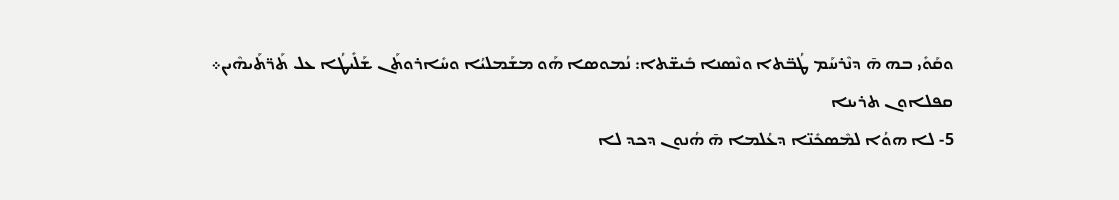ܘܩܰܘܺܝ ܒܗ ܗ̄ ܕܢܶܪܚܰܡ ܛܳܒ̈ܬܐ ܘܢܶܣܢܐ ܒܺܝܫ̈ܬܐ: ܢܳܡܘܣܐ ܗܰܘ ܡܫܰܡܠܝܳܐ ܘܚܺܐܪܘܬܰܢ ܫܰܠܺܝܛܳܐ ܥܠ ܬܰܪ̈ܬܰܝܗܶܝܢ܀
ܩܦܠܐܘܢ ܬܪܝܢܐ
5- ܠܐ ܗܘܳܐ ܠܡܶܣܟܺܢ̈ܐ ܕܥܳܠܡܐ ܗ̄ ܗܳܢܘܢ ܕܟܕ ܠܐ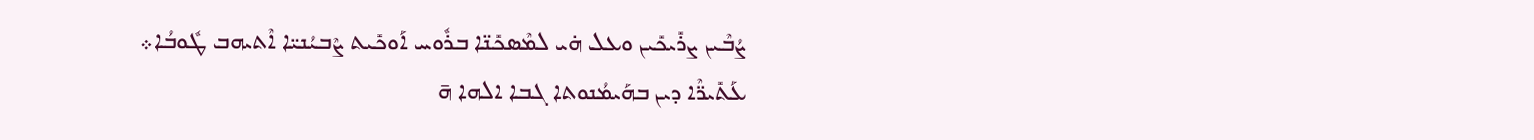ܨܳܒܶܝܢ ܨܪܺܝܟܺܝܢ ܘܥܠ ܗ̇ܝ ܠܡܶܣܟܺܢ̈ܐ ܒܪܽܘܚ ܐܰܘܟܺܝܬ ܨܶܒܝܳܢܝ̈ܐ ܐܶܬܝܗܒ ܛܽܘܒܳܐ܀ ܥܰܬܺܝܪ̈ܶܐ ܕܝܢ ܒܗܰܝܡܳܢܘܬܐ ܓܒܐ ܐܠܗܐ ܗ̄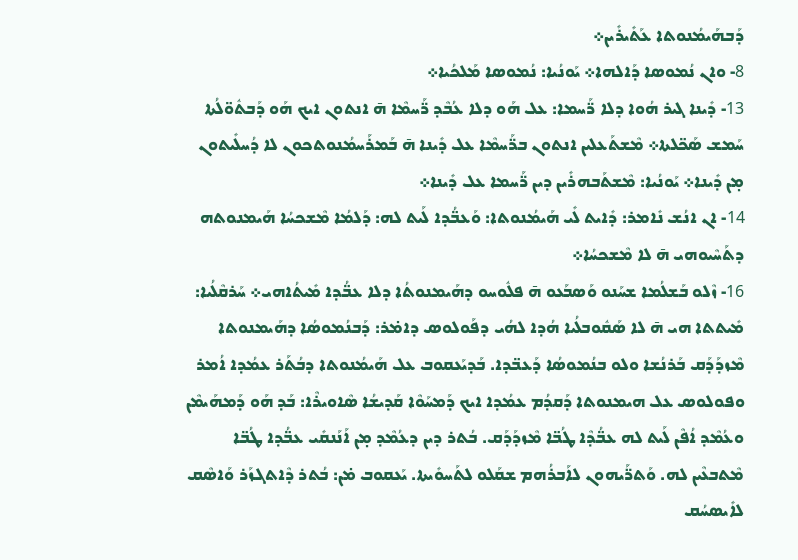ܕܰܒܗܰܝܡܳܢܘܬܐ ܥܰܬܺܝܪܺܝܢ܀
8- ܘܐܢ ܢܳܡܘܣܐ ܕܰܐܠܗܐ܀ ܝܰܘܢܳܝܐ: ܢܳܡܘܣܐ ܡܰܠܟܳܝܐ܀
13- ܕܺܝܢܐ ܓܝܪ ܗܳܘܐ ܕܠܐ ܪ̈ܰܚܡܐ: ܥܠ ܗܰܘ ܕܠܐ ܥܳܒܶܕ ܪ̈ܰܚܡܶܐ ܗ̄ ܐܢܬܘܢ ܐܝܟ ܗܰܘ ܕܰܒܬܽܘ̈ܠܳܬܐ ܚܰܡܫ ܣܰܟ̈ܠܬܐ܀ ܡܶܫܬܰܥܠܝܢ ܐܢܬܘܢ ܒܪ̈ܰܚܡܶܐ ܥܠ ܕܺܝܢܐ ܗ̄ ܒܰܡܪܰܚܡܳܢܘܬܟܘܢ ܠܐ ܕܳܚܠܺܝܬܘܢ ܡ̣ܢ ܕܺܝܢܐ܀ ܝܰܘܢܳܝܐ: ܡܶܫܬܰܒܗܪܺܝܢ ܕܝܢ ܪ̈ܰܚܡܐ ܥܠ ܕܺܝܢܐ܀
14- ܐܢ ܐܢܳܫ ܢܺܐܡܪ: ܕܺܐܝܬ ܠܺܝ ܗܰܝܡܳܢܘܬܐ: ܘܰܥܒ̈ܳܕܐ ܠܰܝܬ ܠܗ: ܕܰܠܡܳܐ ܡܶܫܟܚܳܐ ܗܰܝܡܢܘܬܗ ܕܬܰܚܶܝܘܗܝ ܗ̄ ܠܐ ܡܶܫܟܚܳܐ܀
16- ܙܶܠܘ ܒܰܫܠܳܡܐ ܫܚܰܢܘ ܘܰܣܒܰܥܘ ܗ̄ ܦܠܽܘܚܘ ܕܗܰܝܡܢܘܬܳܐ ܕܠܐ ܥܒ̈ܳܕܐ ܡܺܝܬܳܐܗܝ܀ ܚܰܪܩܶܠܳܝܐ: ܡܺܝܬܬܐ ܗܝ ܗ̄ ܠܐ ܣܰܩܽܘܒܠܳܝܐ ܗܳܕܐ ܠܗܳܝ ܕܦܰܘܠܘܣ ܕܐܡ̇ܪ: ܕܰܒܢܳܡܘܣܳܐ ܕܗܰܝܡܢܘܬܐ ܡܶܙܕܰܕܰܩ ܒܰܪܢܳܫܐ ܘܠܘ ܒܢܳܡܘܣܳܐ ܕܰܥܒ̈ܕܐ. ܒܰܕܝܰܥܩܘܒ ܥܠ ܗܰܝܡܳܢܘܬܐ ܕܒܳܬܰܪ ܥܡܳܕܐ ܐܳܡܪ ܘܦܘܠܘܣ ܥܠ ܗܝܡܢܘܬܐ ܕܰܩܕܳܡ ܥܡܳܕܐ ܐܝܟ ܕܰܡܚܰܘܶܐ ܩܰܕܝܫܳܐ ܣܶܐܘܝܪܶܐ: ܒܰܕ ܗܰܘ ܕܰܡܗܰܝܡܶܢ ܘܥܳܡܶܕ ܐܳܦܶܢ ܠܰܝܬ ܠܗ ܥܒ̈ܳܕܶܐ ܛܳܒ̈ܐ ܡܶܙܕܰܕܰܩ. ܒܳܬܪ ܕܝܢ ܕܥܳܡܶܕ ܡ̣ܢ ܐܰܢܰܢܩܺܝ ܥܒ̈ܳܕܐ ܛܳܒ̈ܐ ܡܶܬܒܥܶܝܢ ܠܗ. ܘܰܬܪ̈ܰܝܗܘܢ ܠܐܰܒܪܳܗܡ ܫܩܰܠܘ ܠܬܰܚܘܺܝܬܐ. ܝܰܥܩܘܒ ܡ̇ܢ: ܒܳܬܪ ܕܶܐܬܓܙܰܪ ܘܰܐܣܶܩ ܠܐܺܝܣܚܳܩ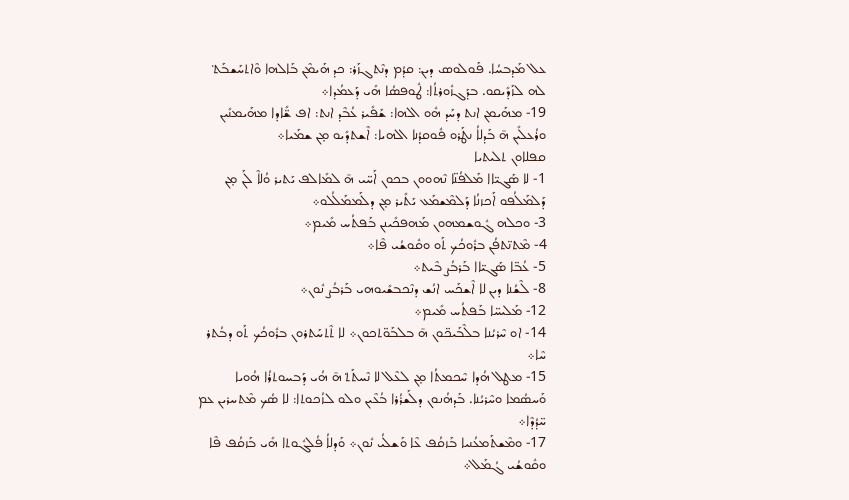ܥܠ ܡܰܕܒܚܳܐ. ܦܰܘܠܘܣ ܕܝܢ: ܩܕܳܡ ܕܢܶܬܓܙܰܪ: ܟܕ ܗܰܝܡܶܢ ܒܰܐܠܗܐ ܘܶܐܬܚܰܫܒܰܬ݀ ܠܗ ܠܙܰܕܺܝܩܘ. ܒܕܰܓܙܽܘܪܬܳܐ: ܛܽܘܦܣܳܐ ܗܺܝ ܕܰܥܡܳܕܐ܀
19- ܡܗܰܝܡܢ ܐܢܬ ܕܚܰܕ ܗܽܘ ܐܠܗܐ: ܫܰܦܺܝܪ ܥܳܒܶܕ ܐܢܬ: ܐܦ ܫ̈ܺܐܕܐ ܡܗܰܝܡܢܺܝܢ ܘܪܳܥܠܺܝܢ ܗ̄ ܒܰܕܠܐܳ ܢܛܰܪܘ ܦܽܘܩܕܳܢܐ ܐܠܗܝܐ: ܐܶܫܬܕܺܝܘ ܡ̣ܢ ܫܡܰܝܐ܀
ܩܦܠܐܘܢ ܬܠܝܬܝܐ
1- ܠܐ ܣܰܓܝ̈ܐܐ ܡܰܠܦܳܢ̈ܐ ܢܶܗܘܘܢ ܒܟܘܢ ܐܰܚ̈ܝ ܗ̄ ܠܡܺܐܠܦ ܝܰܬܝܪ ܘܳܠܐܶ ܠܰܢ ܡ̣ܢ ܕܰܠܡܰܠܳܦܘ ܐܰܟܙܢܳܐ ܕܰܠܡܶܫܡܰܥ ܝܰܬܺܝܪ ܡ̣ܢ ܕܠܰܡܡܰܠܳܠܘ܀
3- ܘܟܠܗ ܓܽܘܫܡܗܘܢ ܡܰܗܦܟܺܝܢܢ ܒܰܦܬܳܚ ܡܺܝܡ܀
4- ܡܶܬܢ̈ܬܦܳܢ ܒܪܽܘܟܳܟ ܬܰܘ ܘܩܽܘܫܳܝ ܦܶܐ܀
5- ܥܳܒ̈ܐ ܣܰܓܝ̈ܐܐ ܒܰܪܒܳܨ ܒܶܝܬ܀
8- ܠܶܫܳܢܐ ܕܝܢ ܠܐ ܐܶܫܟܰܚ ܐܢܳܫ ܕܢܶܟܒܫܺܝܘܗܝ ܒܰܪܒܳܨ ܢܽܘܢ܀
12- ܡܰܠܝܚ̈ܐ ܒܰܦܬܳܚ ܡܺܝܡ܀
14- ܐܘ ܚܶܪܝܳܢܐ ܒܠܶܒܰܝܟ̈ܘܢ ܗ̄ ܒܠܒܰܘ̈ܬܟܘܢ܀ ܠܐ ܬܶܬܚܰܬܪܘܢ ܒܪܽܘܟܳܟ ܬܰܘ ܕܒܳܬܪ ܚܶܐ܀
15- ܡܛܠ ܗܳܕܐ ܚܶܟܡܬܳܐ ܡ̣ܢ ܠܥܶܠ ܠܐ ܢܶܚܬܰܬ݀ ܗ̄ ܗܳܝ ܕܰܒܚܘܬܪܳܐ ܗܳܘܝܐ ܘܰܚܣܳܡܐ ܘܚܶܪܝܳܢܐ. ܒܰܕܗܳܢܘܢ ܕܠܰܫܪܳܪܐ ܒܳܥܶܝܢ ܘܠܘ ܠܙܳܟܘܬܐ: ܠܐ ܣܳܟ ܡܶܬܚܪܝܢ ܥܡ ܚ̈ܕܳܕܶܐ܀
17- ܘܡܶܫܬܰܡܥܳܢܝܐ ܒܰܙܩܳܦ ܥܶܐ ܘܰܫܠܳܝ ܢܽܘܢ܀ ܘܰܕܠܐܳ ܦܳܠܓܽܘܬܐ ܗܺܝ ܒܰܙܩܳܦ ܦܶܐ ܘܩܽܘܫܳܝ ܓܳܡܰܠ܀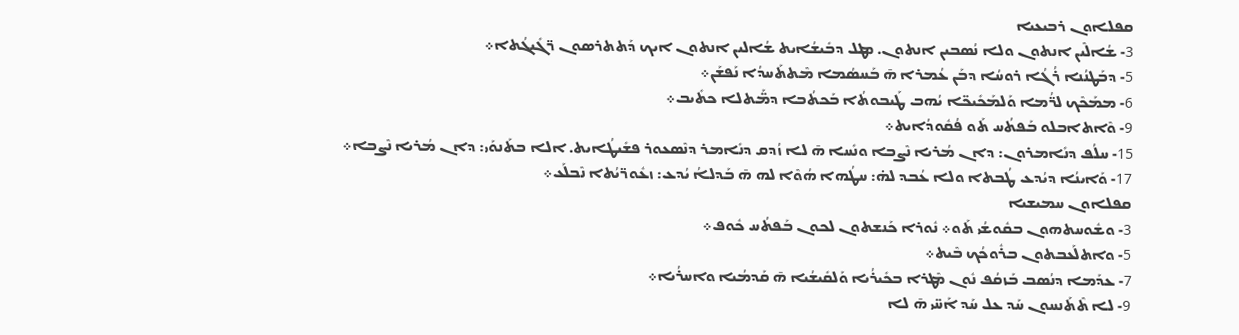ܩܦܠܐܘܢ ܪܒܝܥܝܐ
3- ܫܳܐܠܶܝܢ ܐܢܬܘܢ ܘܠܐ ܢܳܣܒܝܢ ܐܢܬܘܢ. ܡܛܠ ܕܒܺܝܫܳܐܝܬ ܫܳܐܠܝܢ ܐܢܬܘܢ ܐܝܟ ܕܰܬܬܪܣܘܢ ܪ̈ܓܺܝܓܳܬܐ܀
5- ܕܒܰܛܢܳܢܐ ܪܳܓܳܐ ܪܘܚܳܐ ܕܒܰܢ ܥܳܡܪܐ ܗ̄ ܒܰܚܣܳܡܐ ܡܶܬܬܰܚܕܳܐ ܢܰܦܫܰܢ܀
6- ܡܡܰܟܶܟ ܠܪ̈ܳܡܐ ܘܰܠܡܰܟܺܝܟ̈ܐ ܝܳܗܒ ܛܰܝܒܘܬܳܐ ܒܰܟܬܳܒܐ ܕܡ̈ܰܬܠܐ ܟܬܺܝܒ܀
9- ܘܶܐܬܐܒܠܘ ܒܰܦܬܳܚ ܬܰܘ ܦܳܩܽܘܕܳܐܝܬ܀
15- ܚܠܳܦ ܕܢܺܐܡܪܘܢ: ܕܐܢ ܡܳܪܝܐ ܢܶܨܒܐ ܘܢܺܚܐ ܗ̄ ܠܐ ܙܳܕܩ ܕܢܺܐܡܪ ܕܢܶܣܥܘܪ ܦܫܺܝܛܳܐܝܬ. ܐܠܐ ܒܬܰܢܘܰܝ: ܕܐܢ ܡܳܪܝܐ ܢܶܨܒܐ܀
17- ܘܰܐܝܢܳܐ ܕܝܳܕܥ ܛܳܒܬܐ ܘܠܐ ܥܳܒܕ ܠܗ̇: ܚܛܳܗܐ ܗܳܘܶܐ ܠܗ ܗ̄ ܒܰܕܠܐܳ ܝܳܕܥ: ܙܥܽܘܪ̈ܝܳܬܐ ܢܶܒܠܰܥ܀
ܩܦܠܐܘܢ ܚܡܝܫܝܐ
3- ܘܫܽܘܚܬܗܘܢ ܒܩܽܘܫܳܝ ܬܰܘ܀ ܢܽܘܪܐ ܟܰܢܫܬܘܢ ܠܟܘܢ ܒܰܦܬܳܚ ܟܽܘܦ܀
5- ܘܐܬܠܰܥܒܬܘܢ ܒܪܽܘܟܳܟ ܒܶܝܬ܀
7- ܥܕܰܡܐ ܕܢܳܣܒ ܒܰܙܩܳܦ ܢܽܘܢ ܡܶܛܪܐ ܒܟܺܝܪܳܝܐ ܘܰܠܩܺܝܫܳܝܐ ܗ̄ ܩܰܕܡܳܝܐ ܘܐܚܪܳܝܐ܀
9- ܠܐ ܬܶܬܰܢܚܘܢ ܚܰܕ ܥܠ ܚܰܕ ܐܰܚ̈ܝ ܗ̄ ܠܐ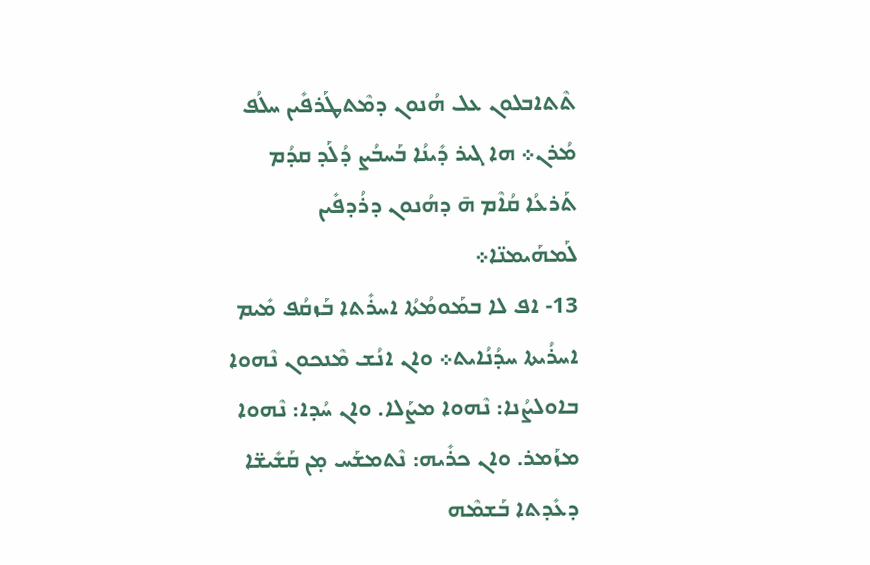ܬܶܬܐܒܠܘܢ ܥܠ ܗܳܢܘܢ ܕܡܶܬܛܰܪܦܺܝܢ ܚܠܳܦ ܡܳܪܢ܀ ܗܐ ܓܝܪ ܕܺܝܢܳܐ ܒܰܚܒܳܨ ܕܳܠܰܕ ܩܕܳܡ ܬܰܪܥܳܐ ܩܳܐܶܡ ܗ̄ ܕܗܳܢܘܢ ܕܪܳܕܦܺܝܢ ܠܰܡܗܰܝܡܢ̈ܐ܀
13- ܐܦ ܠܐ ܒܡܰܘܡܳܬܳܐ ܐܚܪܺܬܐ ܒܰܙܩܳܦ ܡܺܝܡ ܐܚܪܳܝܬܐ ܚܕܳܢܳܐܝܬ܀ ܘܐܢ ܐܢܳܫ ܡܶܢܟܘܢ ܢܶܗܘܐ ܒܐܘܠܨܳܢܐ: ܢܶܗܘܐ ܡܨܰܠܐ. ܘܐܢ ܚܳܕܐ: ܢܶܗܘܐ ܡܙܰܡܪ. ܘܐܢ ܟܪܺܝܗ: ܢܶܬܡܫܰܚ ܡ̣ܢ ܩܰܫܺܝܫ̈ܐ ܕܥܺܕܬܐ ܒܰܫܡܶܗ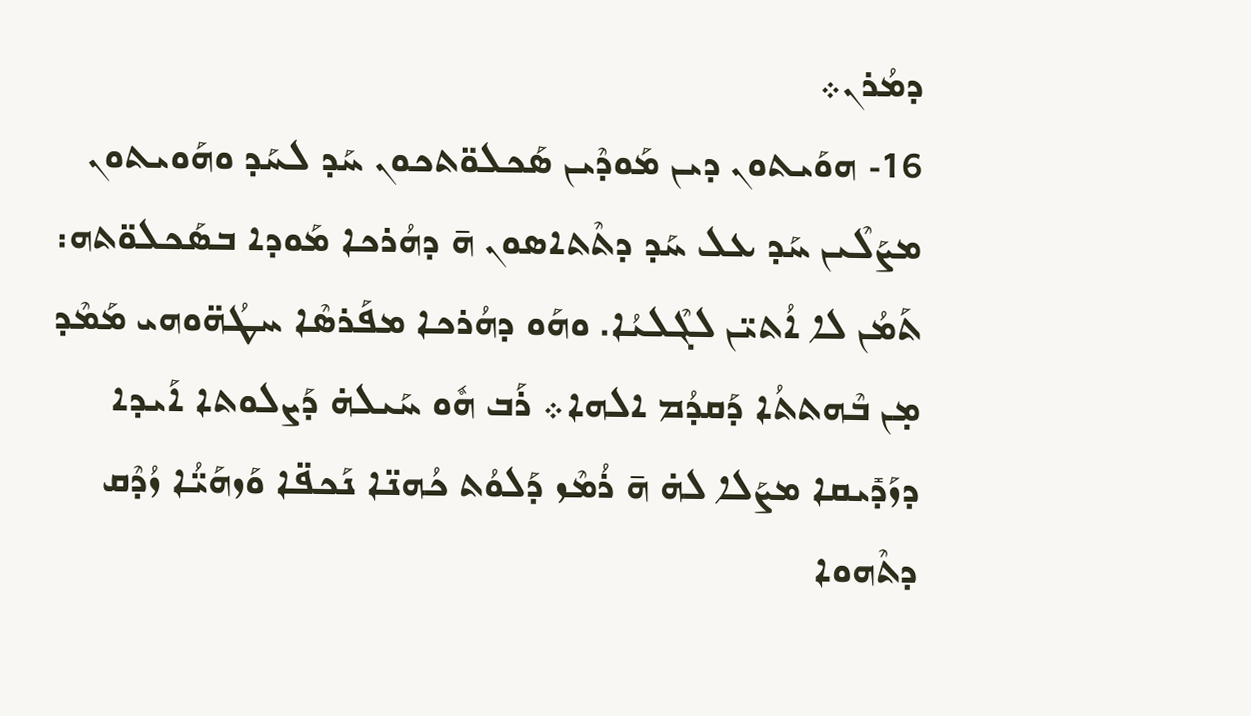ܕܡܳܪܢ܀
16- ܗܘܰܝܬܘܢ ܕܝܢ ܡܰܘܕܶܝܢ ܣܰܟܠܘ̈ܬܟܘܢ ܚܰܕ ܠܚܰܕ ܘܗܰܘܝܬܘܢ ܡܨܰܠܶܝܢ ܚܰܕ ܥܠ ܚܰܕ ܕܬܶܬܐܣܘܢ ܗ̄ ܕܗܳܪܟܐ ܡܰܘܕܐ ܒܣܰܟܠܘ̈ܬܗ: ܬܰܡܳܢ ܠܐ ܐܳܬܝ̈ܢ ܠܓܶܠܝܳܐ. ܘܗܰܘ ܕܗܳܪܟܐ ܡܦܰܪܣܶܐ ܚܛܳܗ̈ܘܗܝ ܡܰܡܶܕ ܡ̣ܢ ܒܶܗܬܬܳܐ ܕܰܩܕܳܡ ܐܠܗܐ܀ ܪܰܒ ܗܽܘ ܚܰܝܠܗ̇ ܕܰܨܠܘܬܐ ܐܰܝܕܐ ܕܙܰܕܺܝܩܐ ܡܨܰܠܐ ܠܗ̇ ܗ̄ ܪܳܡܶܙ ܕܰܠܘܳܬ ܟܳܗܢ̈ܐ ܢܰܟܦ̈ܐ ܘܰܙܗܰܝ̈ܳܐ ܙܳܕܶܩ ܕܬܶܗܘܐ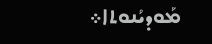ܡܰܘܕܝܳܢܘܬܐ܀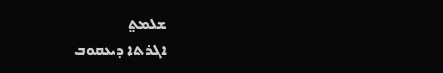ܫܠܡܬ݀
ܐܓܪܬܐ ܕܝܥܩܘܒ